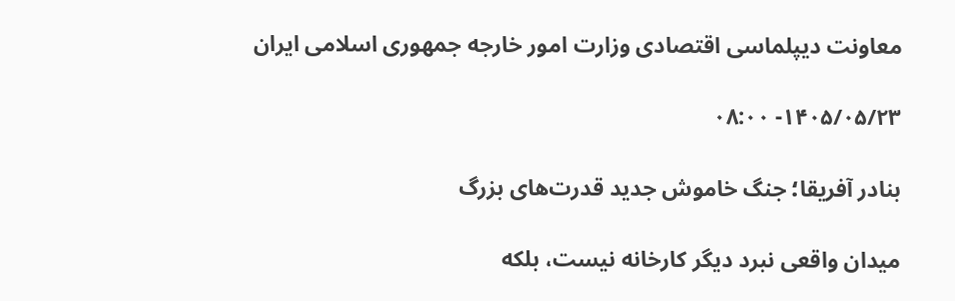معاونت دیپلماسی اقتصادی وزارت امور خارجه جمهوری اسلامی ایران

۱۴۰۵/۰۵/۲۳- ۰۸:۰۰

بنادر آفریقا؛ جنگ خاموش جدید قدرت‌های بزرگ

میدان واقعی نبرد دیگر کارخانه نیست، بلکه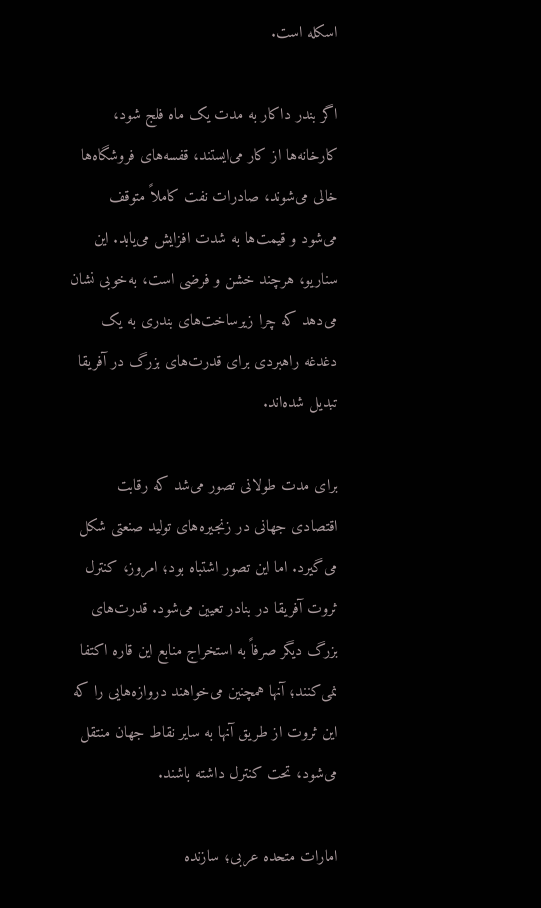اسکله است.

اگر بندر داکار به مدت یک ماه فلج شود، کارخانه‌ها از کار می‌ایستند، قفسه‌های فروشگاه‌ها خالی می‌شوند، صادرات نفت کاملاً متوقف می‌شود و قیمت‌ها به‌ شدت افزایش می‌یابد. این سناریو، هرچند خشن و فرضی است، به‌خوبی نشان می‌دهد که چرا زیرساخت‌های بندری به یک دغدغه راهبردی برای قدرت‌های بزرگ در آفریقا تبدیل شده‌اند.

برای مدت طولانی تصور می‌شد که رقابت اقتصادی جهانی در زنجیره‌های تولید صنعتی شکل می‌گیرد. اما این تصور اشتباه بود؛ امروز، کنترل ثروت آفریقا در بنادر تعیین می‌شود. قدرت‌های بزرگ دیگر صرفاً به استخراج منابع این قاره اکتفا نمی‌کنند؛ آنها همچنین می‌خواهند دروازه‌هایی را که این ثروت از طریق آنها به سایر نقاط جهان منتقل می‌شود، تحت کنترل داشته باشند.

امارات متحده عربی؛ سازنده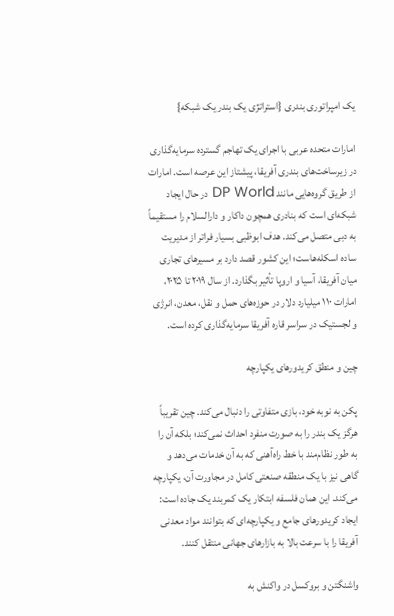یک امپراتوری بندری {استراتژی یک بندر یک شبکه}

امارات متحده عربی با اجرای یک تهاجم گسترده سرمایه‌گذاری در زیرساخت‌های بندری آفریقا، پیشتاز این عرصه است. امارات از طریق گروه‌هایی مانند DP World در حال ایجاد شبکه‌ای است که بنادری همچون داکار و دارالسلام را مستقیماً به دبی متصل می‌کند. هدف ابوظبی بسیار فراتر از مدیریت ساده اسکله‌هاست؛ این کشور قصد دارد بر مسیرهای تجاری میان آفریقا، آسیا و اروپا تأثیر بگذارد. از سال ۲۰۱۹ تا ۲۰۲۵، امارات ۱۱۰ میلیارد دلار در حوزه‌های حمل‌ و نقل، معدن، انرژی و لجستیک در سراسر قاره آفریقا سرمایه‌گذاری کرده است.

چین و منطق کریدورهای یکپارچه

پکن به نوبه خود، بازی متفاوتی را دنبال می‌کند. چین تقریباً هرگز یک بندر را به ‌صورت منفرد احداث نمی‌کند؛ بلکه آن را به ‌طور نظام‌مند با خط راه‌آهنی که به آن خدمات می‌دهد و گاهی نیز با یک منطقه صنعتی کامل در مجاورت آن، یکپارچه می‌کند. این همان فلسفه ابتکار یک کمربند یک جاده است: ایجاد کریدورهای جامع و یکپارچه‌ای که بتوانند مواد معدنی آفریقا را با سرعت بالا به بازارهای جهانی منتقل کنند.

واشنگتن و بروکسل در واکنش به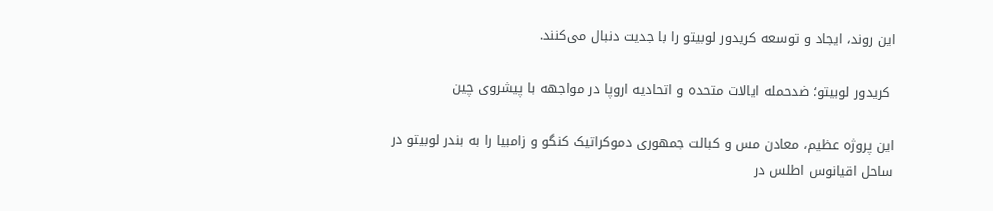این روند، ایجاد و توسعه کریدور لوبیتو را با جدیت دنبال می‌کنند.

 کریدور لوبیتو؛ ضدحمله ایالات متحده و اتحادیه اروپا در مواجهه با پیشروی چین

این پروژه عظیم، معادن مس و کبالت جمهوری دموکراتیک کنگو و زامبیا را به بندر لوبیتو در ساحل اقیانوس اطلس در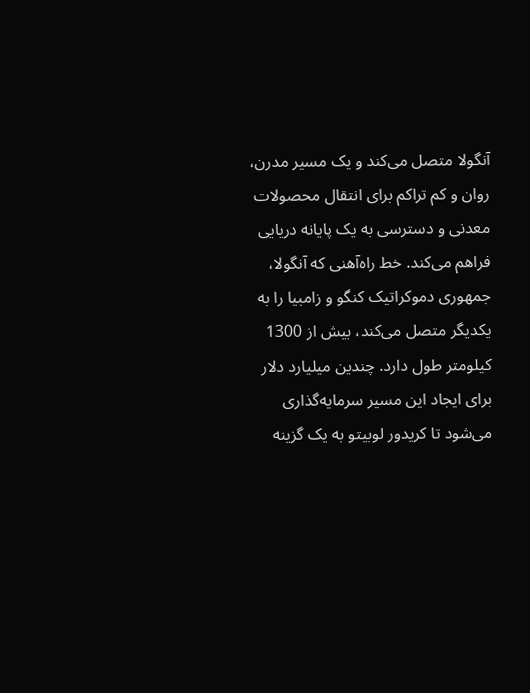آنگولا متصل می‌کند و یک مسیر مدرن، روان و کم ‌تراکم برای انتقال محصولات معدنی و دسترسی به یک پایانه دریایی فراهم می‌کند. خط راه‌آهنی که آنگولا، جمهوری دموکراتیک کنگو و زامبیا را به یکدیگر متصل می‌کند، بیش از 1300 کیلومتر طول دارد. چندین میلیارد دلار برای ایجاد این مسیر سرمایه‌گذاری می‌شود تا کریدور لوبیتو به یک گزینه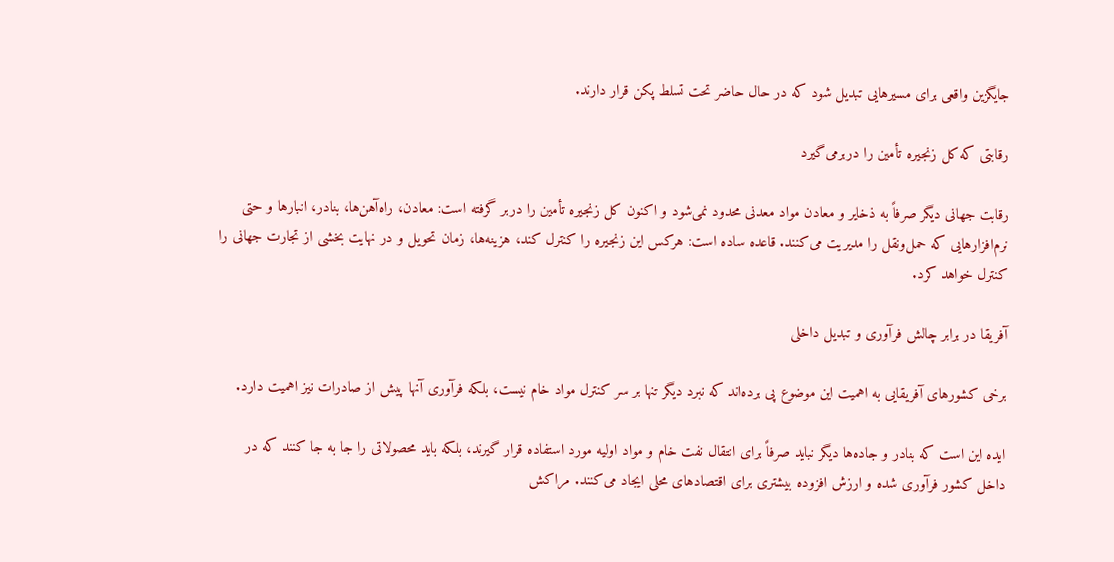جایگزین واقعی برای مسیرهایی تبدیل شود که در حال حاضر تحت تسلط پکن قرار دارند.

رقابتی که کل زنجیره تأمین را دربرمی‌گیرد

رقابت جهانی دیگر صرفاً به ذخایر و معادن مواد معدنی محدود نمی‌شود و اکنون کل زنجیره تأمین را دربر گرفته است: معادن، راه‌آهن‌ها، بنادر، انبارها و حتی نرم‌افزارهایی که حمل‌ونقل را مدیریت می‌کنند. قاعده ساده است: هرکس این زنجیره را کنترل کند، هزینه‌ها، زمان تحویل و در نهایت بخشی از تجارت جهانی را کنترل خواهد کرد.

آفریقا در برابر چالش فرآوری و تبدیل داخلی

برخی کشورهای آفریقایی به اهمیت این موضوع پی برده‌اند که نبرد دیگر تنها بر سر کنترل مواد خام نیست، بلکه فرآوری آنها پیش از صادرات نیز اهمیت دارد.

ایده این است که بنادر و جاده‌ها دیگر نباید صرفاً برای انتقال نفت خام و مواد اولیه مورد استفاده قرار گیرند، بلکه باید محصولاتی را جا به ‌جا کنند که در داخل کشور فرآوری شده و ارزش افزوده بیشتری برای اقتصادهای محلی ایجاد می‌کنند. مراکش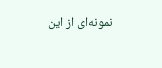نمونه‌ای از این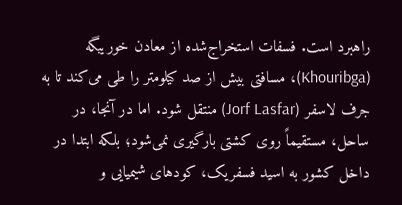راهبرد است. فسفات استخراج‌شده از معادن خوریبگه (Khouribga)، مسافتی بیش از صد کیلومتر را طی می‌کند تا به جرف لاسفر (Jorf Lasfar) منتقل شود. اما در آنجا، در ساحل، مستقیماً روی کشتی بارگیری نمی‌شود؛ بلکه ابتدا در داخل کشور به اسید فسفریک، کودهای شیمیایی و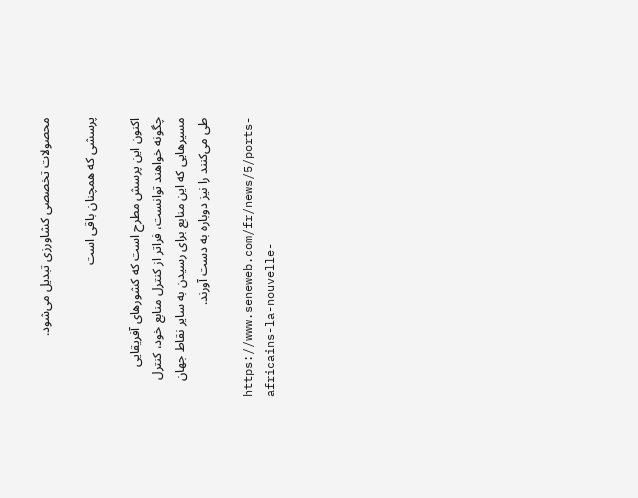محصولات تخصصی کشاورزی تبدیل می‌شود.

پرسشی که همچنان باقی است

اکنون این پرسش مطرح است که کشورهای آفریقایی چگونه خواهند توانست، فراتر از کنترل منابع خود، کنترل مسیرهایی که این منابع برای رسیدن به سایر نقاط جهان طی می‌کنند را نیز دوباره به دست آورند.

https://www.seneweb.com/fr/news/5/ports-africains-la-nouvelle-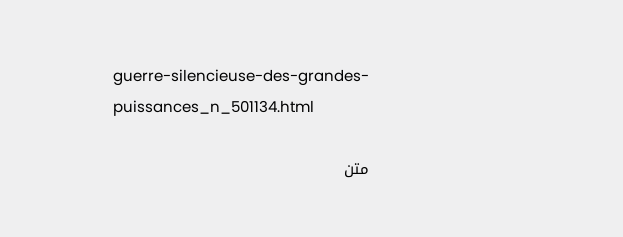guerre-silencieuse-des-grandes-puissances_n_501134.html

متن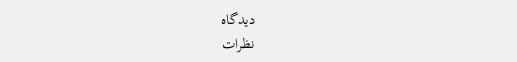دیدگاه
نظرات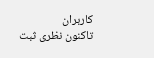کاربران
تاکنون نظری ثبت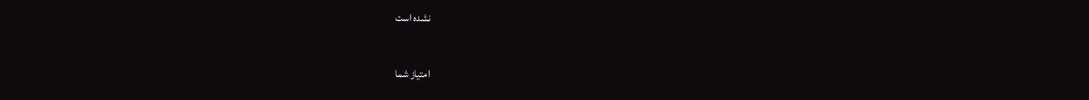نشده است

امتیاز شما